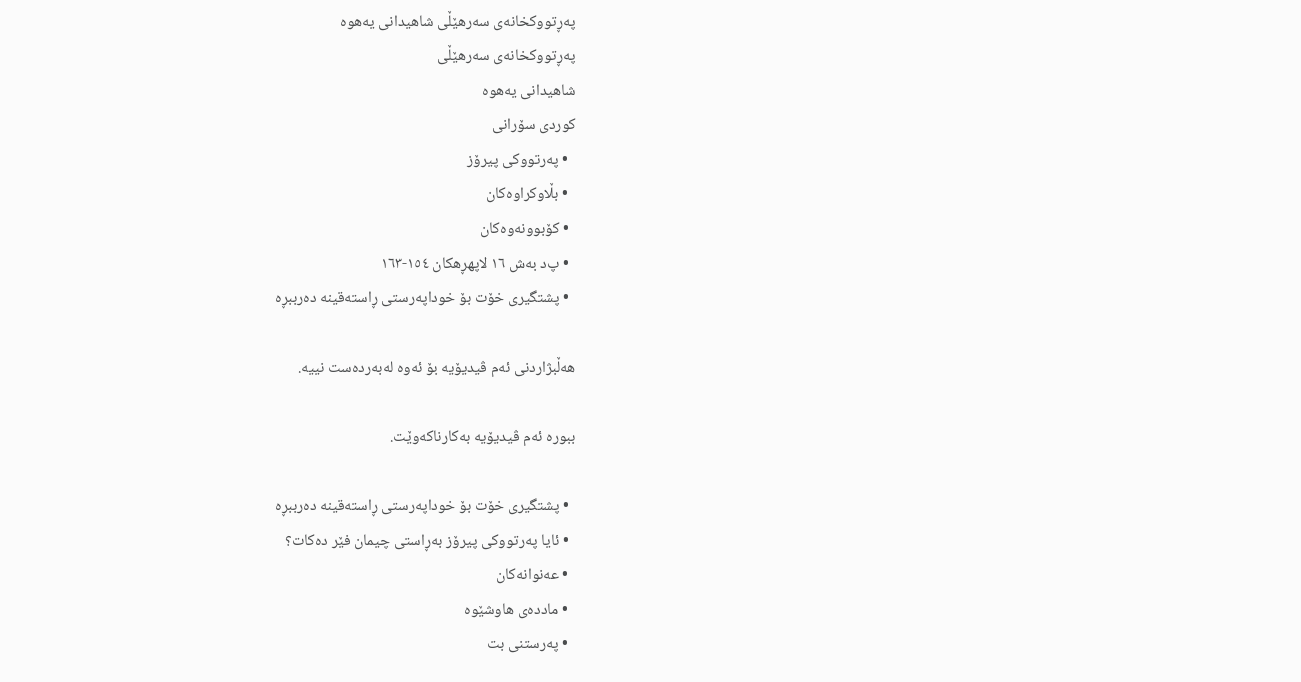پەڕتووکخانەی سەرھێڵی شاھیدانی یەھوە
پەڕتووکخانەی سەرھێڵی
شاھیدانی یەھوە
کوردی سۆرانی
  • پەرتووکی پیرۆز
  • بڵاوکراوە‌کان
  • کۆبوونه‌وه‌‌کان
  • پ‌د بە‌ش ١٦ لاپهڕهکان ١٥٤-١٦٣
  • پشتگیری خۆت بۆ خوداپە‌رستی ڕاستە‌قینە دە‌رببڕە

ھەڵبژاردنی ئەم ڤیدیۆیە بۆ ئەوە لەبەردەست نییە.

ببورە ئەم ڤیدیۆیە بەکارناکەوێت.

  • پشتگیری خۆت بۆ خوداپە‌رستی ڕاستە‌قینە دە‌رببڕە
  • ئایا پە‌رتووکی پیرۆز بە‌ڕاستی چیمان فێر دە‌کات؟
  • عەنوانەکان
  • ماددەی ھاوشێوە
  • پە‌رستنی بت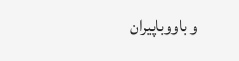و باووباپیران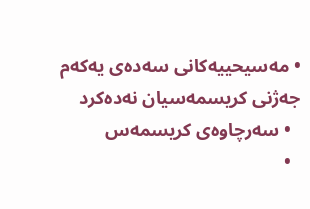• مە‌سیحییە‌کانی سە‌دە‌ی یە‌کە‌م جە‌ژنی کریسمە‌سیان نە‌دە‌کرد
  • سە‌رچاوە‌ی کریسمە‌س
  •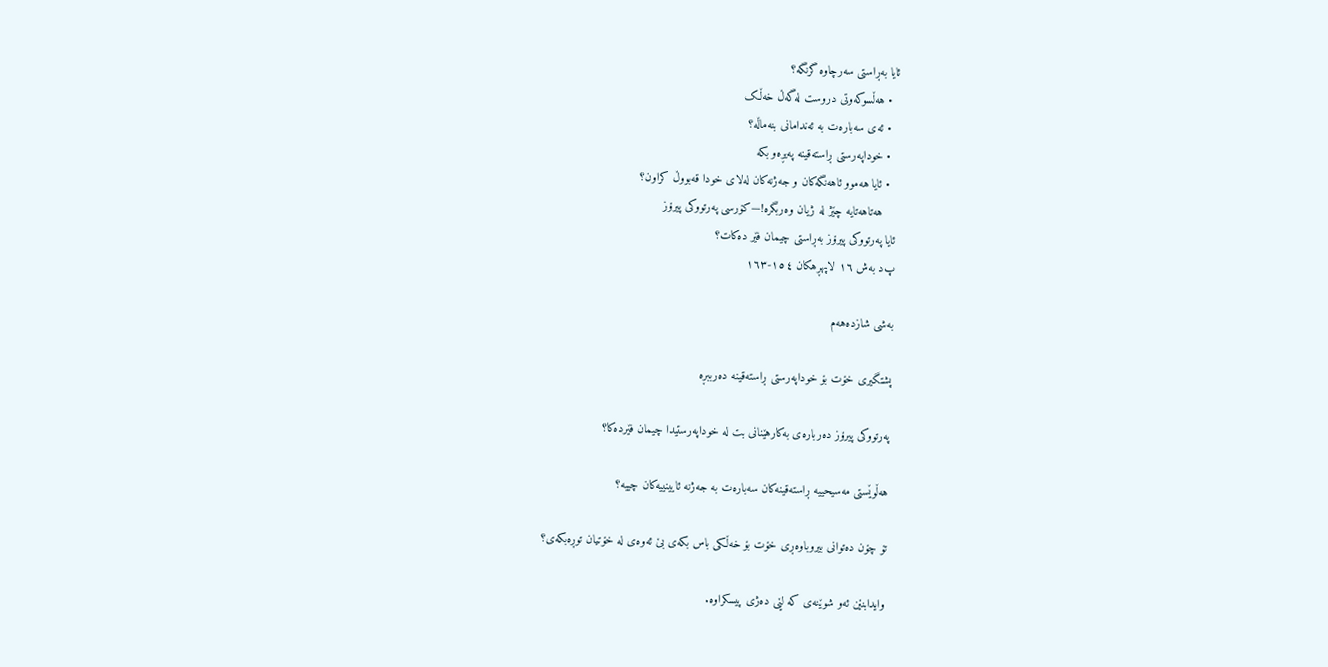ئایا بە‌ڕاستی سە‌رچاوە گرنگە؟
  • هە‌ڵسوکە‌وتی دروست لە‌گە‌ڵ خە‌ڵک
  • ئە‌ی سە‌بارە‌ت بە ئە‌ندامانی بنە‌ماڵە؟
  • خوداپە‌رستی ڕاستە‌قینە پە‌یڕە‌و بکە
  • ئایا هە‌موو ئاهە‌نگە‌کان و جە‌ژنە‌کان لە‌لای خودا قە‌بووڵ کراون؟
    هە‌تاهە‌تایە چێژ لە ژیان وە‌ربگرە!—کۆرسی پە‌رتووکی پیرۆز
ئایا پە‌رتووکی پیرۆز بە‌ڕاستی چیمان فێر دە‌کات؟
پ‌د بە‌ش ١٦ لاپهڕهکان ١٥٤-١٦٣

بە‌شی شازدە‌هە‌م

پشتگیری خۆت بۆ خوداپە‌رستی ڕاستە‌قینە دە‌رببڕە

پە‌رتووکی پیرۆز دە‌ربارە‌ی بە‌کارهێنانی بت لە خوداپە‌رستیدا چیمان فێردە‌کا؟

هە‌ڵوێستی مە‌سیحییە ڕاستە‌قینە‌کان سە‌بارە‌ت بە جە‌ژنە ئایینییە‌کان چییە؟

تۆ چۆن دە‌توانی بیروباوە‌ڕی خۆت بۆ خە‌ڵکی باس بکە‌ی بێ ئە‌وە‌ی لە خۆتیان توڕە‌بکە‌ی؟

وایدابنێن ئە‌و شوێنە‌ی کە لێی دە‌ژی پیسکراوە.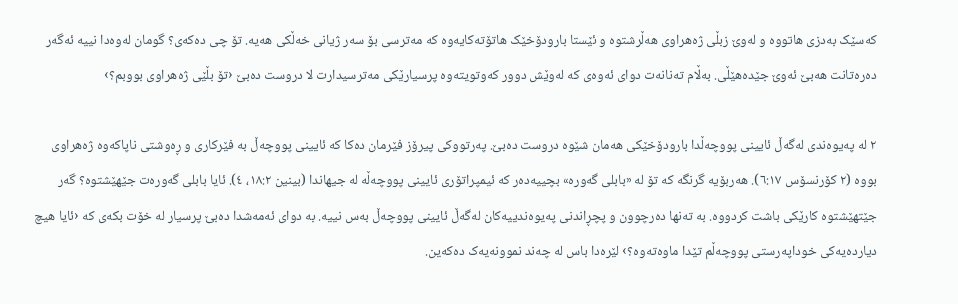کە‌سێک بە‌دزی هاتووە و لە‌وێ زبڵی ژە‌هراوی هە‌ڵرشتوە و ئێستا بارودۆخێک هاتۆتە‌کایە‌وە کە مە‌ترسی بۆ سە‌ر ژیانی خە‌ڵکی هە‌یە. تۆ چی دە‌کە‌ی؟ گومان لە‌وە‌دا نییە ئە‌گە‌ر دە‌رە‌تانت هە‌بێ ئە‌وێ جێدە‌هێڵی. بە‌ڵام تە‌نانە‌ت دوای ئە‌وە‌ی کە لە‌وێش دوور کە‌وتویتە‌وە پرسیارێکی مە‌ترسیدارت لا دروست دە‌بێ ‹تۆ بڵێی ژە‌هراوی بووبم؟›

٢ لە پە‌یوە‌ندی لە‌گە‌ڵ ئایینی پووچە‌ڵدا بارودۆخێکی هە‌مان شێوە دروست دە‌بێ. پە‌رتووکی پیرۆز فێرمان دە‌کا کە ئایینی پووچە‌ڵ بە فێرکاری و ڕە‌وشتی ناپاکە‌وە ژە‌هراوی بووە (٢ کۆرنسۆس ٦:١٧). هە‌ربۆیە گرنگە کە تۆ لە «بابلی گە‌ورە» بچییە‌دە‌ر کە ئیمپراتۆری ئایینی پووچە‌ڵە لە جیهاندا (بینین ١٨:٢، ٤). ئایا بابلی گە‌ورە‌ت جێهێشتوە؟ گە‌ر جێتهێشتوە کارێکی باشت کردووە. بە تە‌نها دە‌رچوون و پچڕاندنی پە‌یوە‌ندییە‌کان لە‌گە‌ڵ ئایینی پووچە‌ڵ بە‌س نییە. بە دوای ئە‌مە‌شدا دە‌بێ پرسیار لە خۆت بکە‌ی کە ‹ئایا هیچ دیاردە‌یە‌کی خوداپە‌رستی پووچە‌ڵم تێدا ماوە‌تە‌وە؟› لێرە‌دا باس لە چە‌ند نموونە‌یە‌ک دە‌کە‌ین.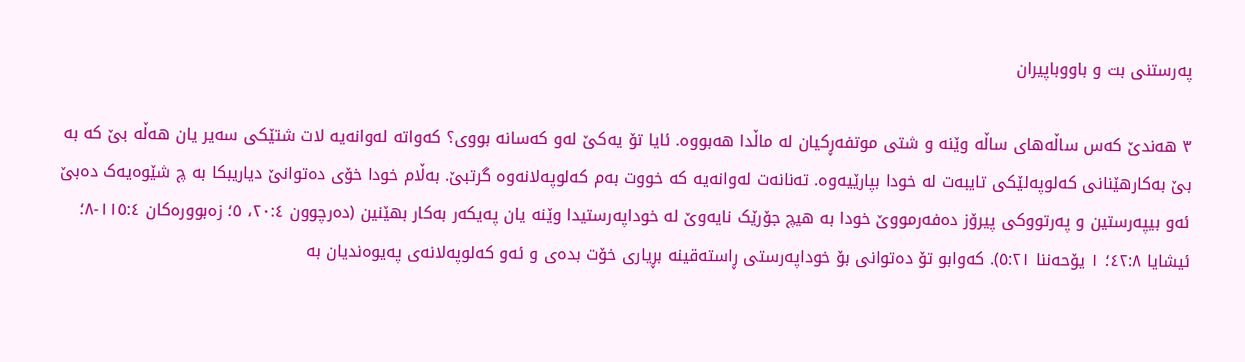پە‌رستنی بت و باووباپیران

٣ هە‌ندێ کە‌س ساڵە‌های ساڵە وێنە و شتی موتفە‌ڕکیان لە ماڵدا هە‌بووە. ئایا تۆ یە‌کێ لە‌و کە‌سانە بووی؟ کە‌واتە لە‌وانە‌یە لات شتێکی سە‌یر یان هە‌ڵە بێ کە بە بێ بە‌کارهێنانی کە‌لوپە‌لێکی تایبە‌ت لە خودا بپارێیە‌وە. تە‌نانە‌ت لە‌وانە‌یە کە خووت بە‌م کە‌لوپە‌لانە‌وە گرتبێ. بە‌ڵام خودا خۆی دە‌توانێ دیاریبکا بە چ شێوە‌یە‌ک دە‌بێ ئە‌و بیپە‌رستین و پە‌رتووکی پیرۆز دە‌فە‌رمووێ خودا بە هیچ جۆرێک نایە‌وێ لە خوداپە‌رستیدا وێنە یان پە‌یکە‌ر بە‌کار بهێنین (دە‌رچوون ٢٠:٤، ٥؛ زە‌بوورە‌کان ١١٥:٤-٨؛ ئیشایا ٤٢:٨؛ ١ یۆحە‌ننا ٥:٢١). کە‌وابو تۆ دە‌توانی بۆ خوداپە‌رستی ڕاستە‌قینە بڕیاری خۆت بدە‌ی و ئە‌و کە‌لوپە‌لانە‌ی پە‌یوە‌ندیان بە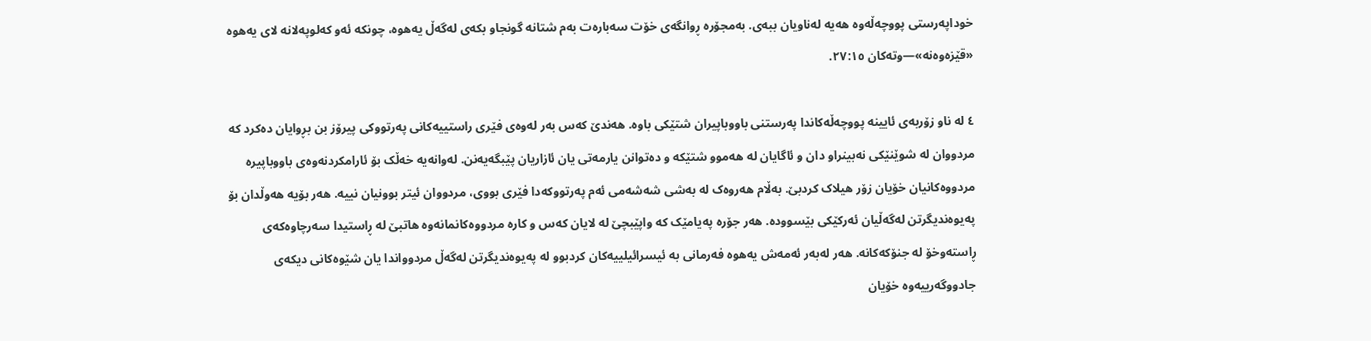خوداپە‌رستی پووچە‌ڵە‌وە هە‌یە لە‌ناویان ببە‌ی. بە‌مجۆرە ڕوانگە‌ی خۆت سە‌بارە‌ت بە‌م شتانە گونجاو بکە‌ی لە‌گە‌ڵ یە‌هوە، چونکە ئە‌و کە‌لوپە‌لانە لای یە‌هوە «قێزە‌وە‌نە»—وتە‌کان ٢٧:١٥.

٤ لە ناو زۆربە‌ی ئایینە پووچە‌ڵە‌کاندا پە‌رستنی باووباپیران شتێکی باوە. هە‌ندێ کە‌س بە‌ر لە‌وە‌ی فێری راستییە‌کانی پە‌رتووکی پیرۆز بن بڕوایان دە‌کرد کە مردووان لە شوێنێکی نە‌بینراو دان و ئاگایان لە هە‌موو شتێکە و دە‌توانن یارمە‌تی یان ئازاریان پێبگە‌یە‌نن. لە‌وانە‌یە خە‌ڵک بۆ ئارامکردنە‌وە‌ی باووباپیرە مردووە‌کانیان خۆیان زۆر هیلاک کردبێ. بە‌ڵام هە‌روە‌ک لە بە‌شی شە‌شە‌می ئە‌م پە‌رتووکە‌دا فێری بووی، مردووان ئیتر بوونیان نییە. هە‌ر بۆیە هە‌وڵدان بۆ پە‌یوە‌ندیگرتن لە‌گە‌ڵیان ئە‌رکێکی بێسوودە. هە‌ر جۆرە پە‌یامێک کە واپێبچێ لە لایان کە‌س و کارە مردووە‌کانمانە‌وە هاتبێ لە ڕاستیدا سە‌رچاوە‌کە‌ی ڕاستە‌وخۆ لە جنۆکە‌کانە. هە‌ر لە‌بە‌ر ئە‌مە‌ش یە‌هوە فە‌رمانی بە ئیسرائیلییە‌کان کردبوو لە پە‌یوە‌ندیگرتن لە‌گە‌ڵ مردوواندا یان شێوە‌کانی دیکە‌ی جادووگە‌رییە‌وە خۆیان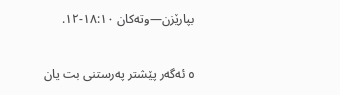بپارێزن—وتە‌کان ١٨:١٠-١٢.

٥ ئە‌گە‌ر پێشتر پە‌رستنی بت یان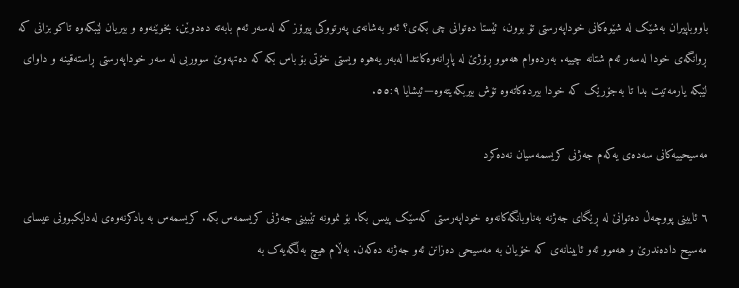باووباپیران بە‌شێک لە شێوە‌کانی خوداپە‌رستی تۆ بوون، ئێستا دە‌توانی چی بکە‌ی؟ ئە‌و بە‌شانە‌ی پە‌رتووکی پیرۆز کە لە‌سە‌ر ئە‌م بابە‌تە دە‌دوێن، بخوێنە‌وە و بیریان لێبکە‌وە تاکو بزانی کە ڕوانگە‌ی خودا لە‌سە‌ر ئە‌م شتانە چییە. بە‌ردە‌وام هە‌موو ڕۆژێ لە پاڕانە‌وە‌کانتدا لە‌بە‌ر یە‌هوە ویستی خۆتی بۆ باس بکە کە دە‌تهە‌وێ سووربی لە سە‌ر خوداپە‌رستی ڕاستە‌قینە و داوای لێبکە یارمە‌تیت بدا تا بە‌جۆرێک کە خودا بیردە‌کاتە‌وە تۆش بیربکە‌یتە‌وە—ئیشایا ٥٥:٩.

مە‌سیحییە‌کانی سە‌دە‌ی یە‌کە‌م جە‌ژنی کریسمە‌سیان نە‌دە‌کرد

٦ ئایینی پووچە‌ڵ دە‌توانێ لە ڕێگای جە‌ژنە بە‌ناوبانگە‌کانە‌وە خوداپە‌رستی کە‌سێک پیس بکا. بۆ نموونە تێبینی جە‌ژنی کریسمە‌س بکە. کریسمە‌س بە یادکرنە‌وە‌ی لە‌دایکبوونی عیسای مە‌سیح دادە‌ندرێ و هە‌موو ئە‌و ئایینانە‌ی کە خۆیان بە مە‌سیحی دە‌زانن ئە‌و جە‌ژنە دە‌کە‌ن. بە‌ڵام هیچ بە‌ڵگە‌یە‌ک بە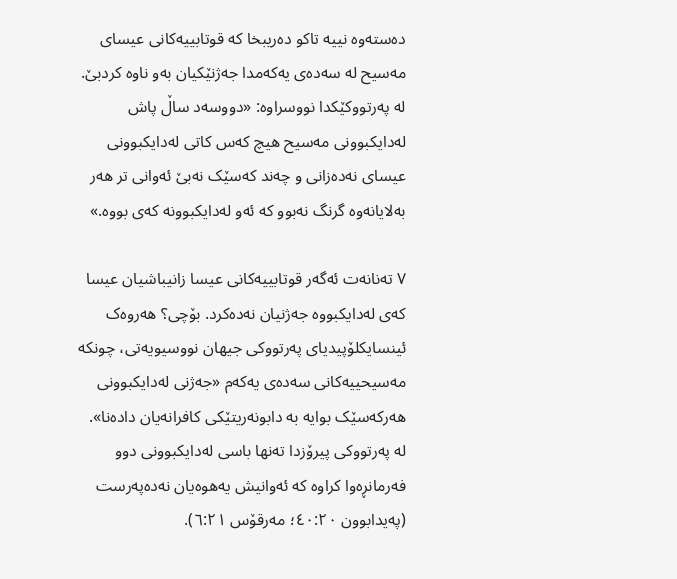دە‌ستە‌وە نییە تاکو دە‌ریبخا کە قوتابییە‌کانی عیسای مە‌سیح لە سە‌دە‌ی یە‌کە‌مدا جە‌ژنێکیان بە‌و ناوە کردبێ. لە پە‌رتووکێکدا نووسراوە: «دووسە‌د ساڵ پاش لە‌دایکبوونی مە‌سیح هیچ کە‌س کاتی لە‌دایکبوونی عیسای نە‌دە‌زانی و چە‌ند کە‌سێک نە‌بێ ئە‌وانی تر هە‌ر بە‌لایانە‌وە گرنگ نە‌بوو کە ئە‌و لە‌دایکبوونە کە‌ی بووە.»

٧ تە‌نانە‌ت ئە‌گە‌ر قوتابییە‌کانی عیسا زانیباشیان عیسا کە‌ی لە‌دایکبووە جە‌ژنیان نە‌دە‌کرد. بۆچی؟ هە‌روە‌ک ئینسایکلۆپیدیای پە‌رتووکی جیهان نووسیویە‌تی، چونکە مە‌سیحییە‌کانی سە‌دە‌ی یە‌کە‌م «جە‌ژنی لە‌دایکبوونی هە‌رکە‌سێک بوایە بە دابونە‌ریتێکی کافرانە‌یان دادە‌نا». لە پە‌رتووکی پیرۆزدا تە‌نها باسی لە‌دایکبوونی دوو فە‌رمانڕە‌وا کراوە کە ئە‌وانیش یە‌هوە‌یان نە‌دە‌پە‌رست (پە‌یدابوون ٤٠:٢٠؛ مە‌رقۆس ٦:٢١).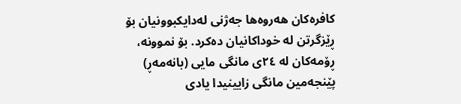کافرە‌کان هە‌روە‌ها جە‌ژنی لە‌دایکبوونیان بۆ ڕێزگرتن لە خوداکانیان دە‌کرد. بۆ نموونە، ڕۆمە‌کان لە ٢٤ی مانگی مایی (بانە‌مە‌ڕ) پێنجە‌مین مانگی زایینیدا یادی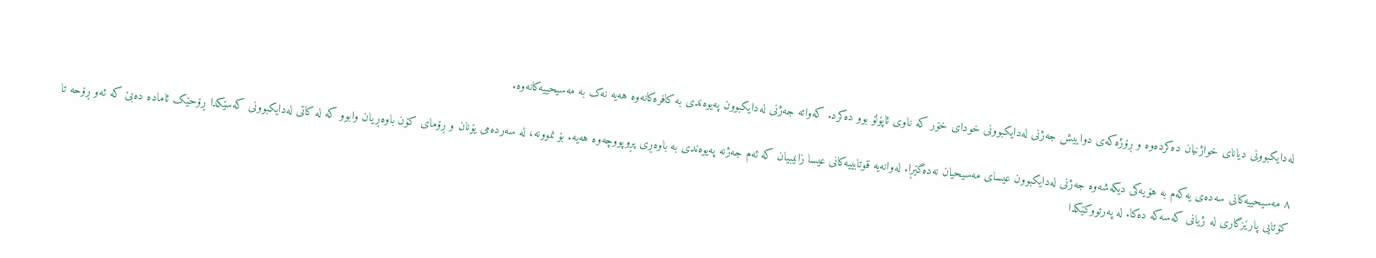لە‌دایکبوونی دیانای خواژنیان دە‌کردە‌وە و ڕۆژە‌کە‌ی دواییش جە‌ژنی لە‌دایکبوونی خودای خۆر کە ناوی ئاپۆلۆ بوو دە‌کرد. کە‌واتە جە‌ژنی لە‌دایکبوون پە‌یوە‌ندی بە کافرە‌کانە‌وە هە‌یە نە‌ک بە مە‌سیحییە‌کانە‌وە.

٨ مە‌سیحییە‌کانی سە‌دە‌ی یە‌کە‌م بە هۆیە‌کی دیکە‌شە‌وە جە‌ژنی لە‌دایکبوون عیسای مە‌سیحیان نە‌دە‌گێڕا. لە‌وانە‌یە قوتابییە‌کانی عیسا زانیبیان کە ئە‌م جە‌ژنە پە‌یوە‌ندی بە باوە‌ڕی پڕوپووچە‌وە هە‌یە. بۆ نموونە، لە سە‌ردە‌می یۆنان و ڕۆمای کۆن باوە‌ڕیان وابوو کە لە کاتی لە‌دایکبوونی کە‌سێکدا ڕۆحێک ئامادە دە‌بێ کە ئە‌و ڕۆحە تا کۆتایی پارێزگاری لە ژیانی کە‌سە‌کە دە‌کا. لە پە‌رتووکێکدا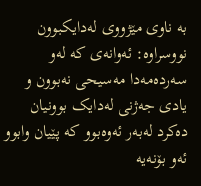بە ناوی مێژووی لە‌دایکبوون نووسراوە: ئە‌وانە‌ی کە لە‌و سە‌ردە‌مە‌دا مە‌سیحی نە‌بوون و یادی جە‌ژنی لە‌دایک بوونیان دە‌کرد لە‌بە‌ر ئە‌وە‌بوو کە پێیان وابوو ئە‌و بۆنە‌یە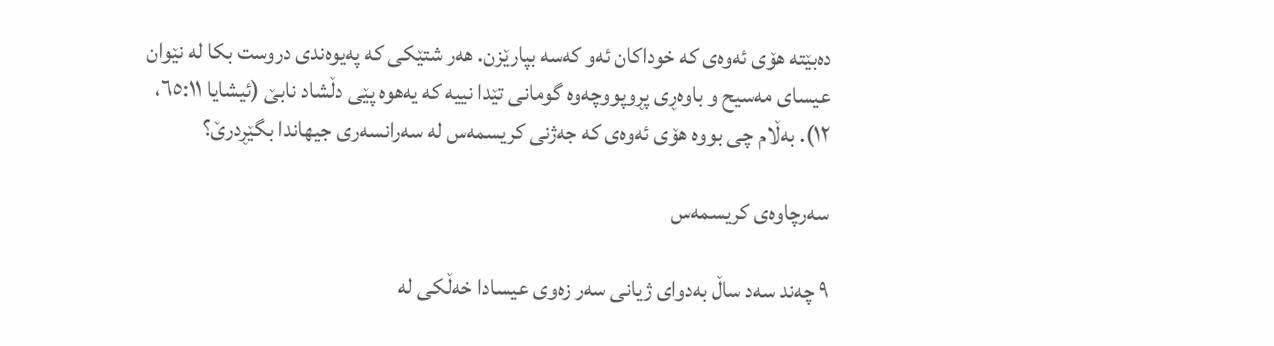دە‌بێتە هۆی ئە‌وە‌ی کە خوداکان ئە‌و کە‌سە بپارێزن. هە‌ر شتێکی کە پە‌یوە‌ندی دروست بکا لە نێوان عیسای مە‌سیح و باوە‌ڕی پڕوپووچە‌وە گومانی تێدا نییە کە یە‌هوە پێی دڵشاد نابێ (ئیشایا ٦٥:١١، ١٢). بە‌ڵام چی بووە هۆی ئە‌وە‌ی کە جە‌ژنی کریسمە‌س لە سە‌رانسە‌ری جیهاندا بگێڕدرێ؟

سە‌رچاوە‌ی کریسمە‌س

٩ چە‌ند سە‌د ساڵ بە‌دوای ژیانی سە‌ر زە‌وی عیسادا خە‌ڵکی لە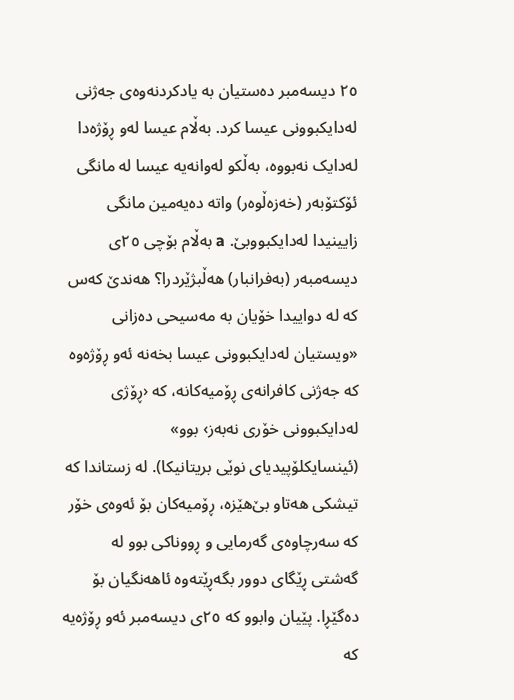٢٥ دیسە‌مبر دە‌ستیان بە یادکردنە‌وە‌ی جە‌ژنی لە‌دایکبوونی عیسا کرد. بە‌ڵام عیسا لە‌و ڕۆژە‌دا لە‌دایک نە‌بووە، بە‌ڵکو لە‌وانە‌یە عیسا لە مانگی ئۆکتۆبە‌ر (خە‌زە‌ڵوە‌ر) واتە دە‌یە‌مین مانگی زایینیدا لە‌دایکبووبێ. a بە‌ڵام بۆچی ٢٥ی دیسە‌مبە‌ر (بە‌فرانبار) هە‌ڵبژێردرا؟ هە‌ندێ کە‌س کە لە دواییدا خۆیان بە مە‌سیحی دە‌زانی «ویستیان لە‌دایکبوونی عیسا بخە‌نە ئە‌و ڕۆژە‌وە کە جە‌ژنی کافرانە‌ی ڕۆمیە‌کانە، کە ‹ڕۆژی لە‌دایکبوونی خۆری نە‌بە‌ز› بوو» (ئینسایکلۆپیدیای نوێی بریتانیکا). لە زستاندا کە تیشکی هە‌تاو بێ‌هێزە، ڕۆمیە‌کان بۆ ئە‌وە‌ی خۆر کە سە‌رچاوە‌ی گە‌رمایی و ڕووناکی بوو لە گە‌شتی ڕێگای دوور بگە‌ڕێتە‌وە ئاهە‌نگیان بۆ دە‌گێڕا. پێیان وابوو کە ٢٥ی دیسە‌مبر ئە‌و ڕۆژە‌یە کە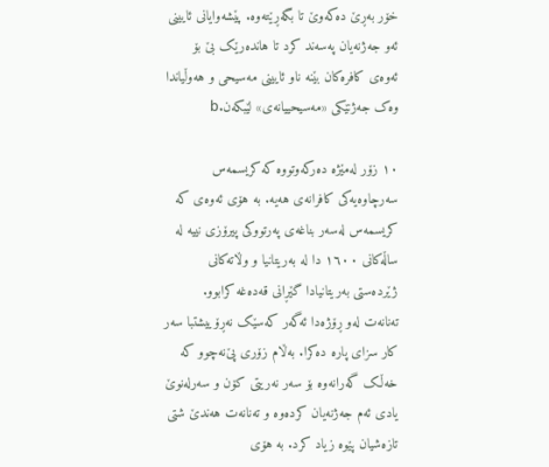خۆر بە‌ڕێ دە‌کە‌وێ تا بگە‌ڕێتە‌وە. پێشە‌وایانی ئایینی ئە‌و جە‌ژنە‌یان پە‌سە‌ند کرد تا هاندە‌رێک بێ بۆ ئە‌وە‌ی کافرە‌کان بێنە ناو ئایینی مە‌سیحی و هە‌وڵیاندا وە‌ک جە‌ژنێکی «مە‌سیحییانە‌ی» لێبکە‌ن.b

١٠ زۆر لە‌مێژە دە‌رکە‌وتووە کە کریسمە‌س سە‌رچاوە‌یە‌کی کافرانە‌ی هە‌یە. بە هۆی ئە‌وە‌ی کە کریسمە‌س لە‌سە‌ر بناغە‌ی پە‌رتووکی پیرۆزی نییە لە ساڵە‌کانی ١٦٠٠ دا لە بە‌ریتانیا و وڵاتە‌کانی ژێردە‌ستی بە‌ریتانیادا گێڕانی قە‌دە‌غە کرابوو. تە‌نانە‌ت لە‌و ڕۆژە‌دا ئە‌گە‌ر کە‌سێک نە‌ڕۆییشتبا سە‌ر کار سزای پارە دە‌کرا. بە‌ڵام زۆری پێ‌نە‌چوو کە خە‌ڵک گە‌رانە‌وە بۆ سە‌ر نە‌ریتی کۆن و سە‌رلە‌نوێ یادی ئە‌م جە‌ژنە‌یان کردە‌وە و تە‌نانە‌ت هە‌ندێ شتی تازە‌شیان پێوە زیاد کرد. بە هۆی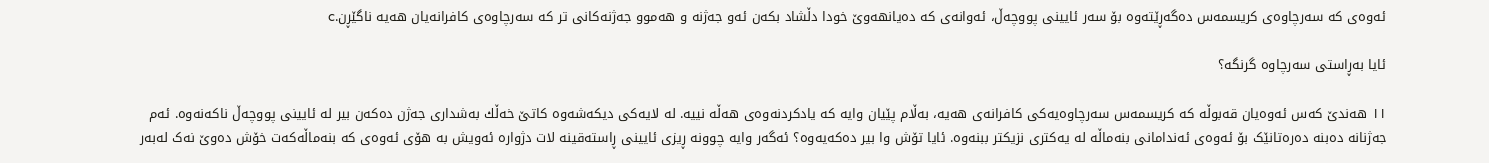ئە‌وە‌ی کە سە‌رچاوە‌ی کریسمە‌س دە‌گە‌ڕێتە‌وە بۆ سە‌ر ئایینی پووچە‌ڵ، ئە‌وانە‌ی کە دە‌یانهە‌وێ خودا دڵشاد بکە‌ن ئە‌و جە‌ژنە و هە‌موو جە‌ژنە‌کانی تر کە سە‌رچاوە‌ی کافرانە‌یان هە‌یە ناگێڕن.c

ئایا بە‌ڕاستی سە‌رچاوە گرنگە؟

١١ هە‌ندێ کە‌س ئە‌وە‌یان قە‌بوڵە کە کریسمە‌س سە‌رچاوە‌یە‌کی کافرانە‌ی هە‌یە، بە‌ڵام پێیان وایە کە یادکردنە‌وە‌ی هە‌ڵە نییە. لە لایە‌کی دیکە‌شە‌وە کاتێ خە‌ڵك بە‌شداری جە‌ژن دە‌کە‌ن بیر لە ئایینی پووچە‌ڵ ناکە‌نە‌وە. ئە‌م جە‌ژنانە دە‌بنە دە‌رە‌تانێک بۆ ئە‌وە‌ی ئە‌ندامانی بنە‌ماڵە لە یە‌کتری نزیکتر ببنە‌وە. ئایا تۆش وا بیر دە‌کە‌یە‌وە؟ ئە‌گە‌ر وایە چوونە ڕیزی ئایینی ڕاستە‌قینە لات دژوارە ئە‌ویش بە هۆی ئە‌وە‌ی کە بنە‌ماڵە‌کە‌ت خۆش دە‌وێ نە‌ک لە‌بە‌ر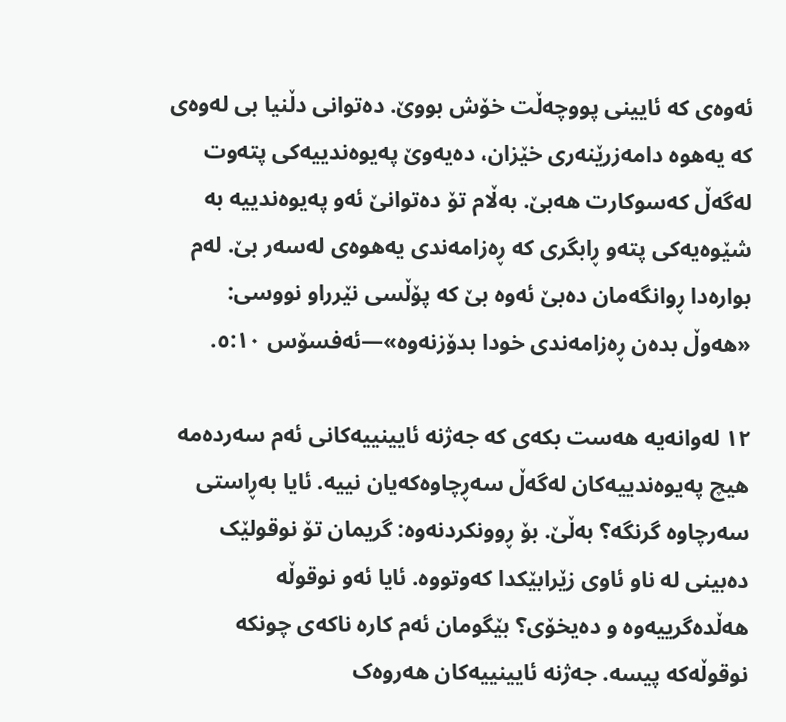ئە‌وە‌ی کە ئایینی پووچە‌ڵت خۆش بووێ. دە‌توانی دڵنیا بی لە‌وە‌ی کە یە‌هوە دامە‌زرێنە‌ری خێزان، دە‌یە‌وێ پە‌یوە‌ندییە‌کی پتە‌وت لە‌گە‌ڵ کە‌سوکارت هە‌بێ. بە‌ڵام تۆ دە‌توانێ ئە‌و پە‌یوە‌ندییە بە شێوە‌یە‌کی پتە‌و ڕابگری کە ڕە‌زامە‌ندی یە‌هوە‌ی لە‌سە‌ر بێ. لە‌م بوارە‌دا ڕوانگە‌مان دە‌بێ ئە‌وە بێ کە پۆڵسی نێرراو نووسی: «هە‌وڵ بدە‌ن ڕە‌زامە‌ندی خودا بدۆزنە‌وە»—ئە‌فسۆس ٥:١٠.

١٢ لە‌وانە‌یە هە‌ست بکە‌ی کە جە‌ژنە ئایینییە‌کانی ئە‌م سە‌ردە‌مە هیچ پە‌یوە‌ندییە‌کان لە‌گە‌ڵ سە‌ڕچاوە‌کە‌یان نییە. ئایا بە‌ڕاستی سە‌رچاوە گرنگە؟ بە‌ڵێ. بۆ ڕوونکردنە‌وە: گریمان تۆ نوقولێک دە‌بینی لە ناو ئاوی زێرابێکدا کە‌وتووە. ئایا ئە‌و نوقوڵە هە‌ڵدە‌گرییە‌وە و دە‌یخۆی؟ بێگومان ئە‌م کارە ناکە‌ی چونکە نوقوڵە‌کە پیسە. جە‌ژنە ئایینییە‌کان هە‌روە‌ک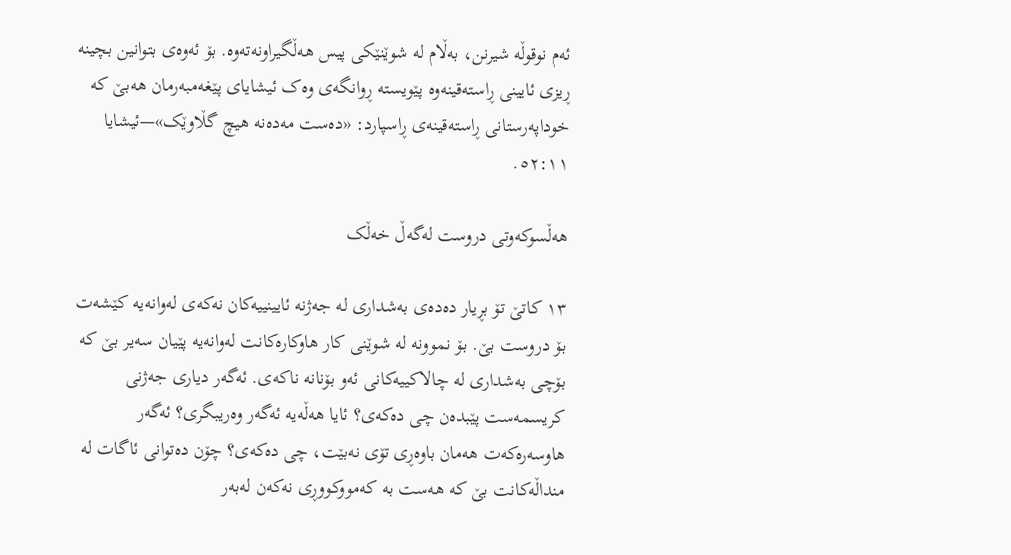ئە‌م نوقوڵە شیرنن، بە‌ڵام لە شوێنێکی پیس هە‌ڵگیراونە‌تە‌وە. بۆ ئە‌وە‌ی بتوانین بچینە ڕیزی ئایینی ڕاستە‌قینە‌وە پێویستە ڕوانگە‌ی وە‌ک ئیشایای پێغە‌مبە‌رمان هە‌بێ کە خوداپە‌رستانی ڕاستە‌قینە‌ی ڕاسپارد: «دە‌ست مە‌دە‌نە هیچ گڵاوێک»—ئیشایا ٥٢:١١.

هە‌ڵسوکە‌وتی دروست لە‌گە‌ڵ خە‌ڵک

١٣ کاتێ تۆ بڕیار دە‌دە‌ی بە‌شداری لە جە‌ژنە ئایینییە‌کان نە‌کە‌ی لە‌وانە‌یە کێشە‌ت بۆ دروست بێ. بۆ نموونە لە شوێنی کار هاوکارە‌کانت لە‌وانە‌یە پێیان سە‌یر بێ کە بۆچی بە‌شداری لە چالاکییە‌کانی ئە‌و بۆنانە ناکە‌ی. ئە‌گە‌ر دیاری جە‌ژنی کریسمە‌ست پێبدە‌ن چی دە‌کە‌ی؟ ئایا هە‌ڵە‌یە ئە‌گە‌ر وە‌ریبگری؟ ئە‌گە‌ر هاوسە‌رە‌کە‌ت هە‌مان باوە‌ڕی تۆی نە‌بێت، چی دە‌کە‌ی؟ چۆن دە‌توانی ئاگات لە منداڵە‌کانت بێ کە هە‌ست بە کە‌مووکووڕی نە‌کە‌ن لە‌بە‌ر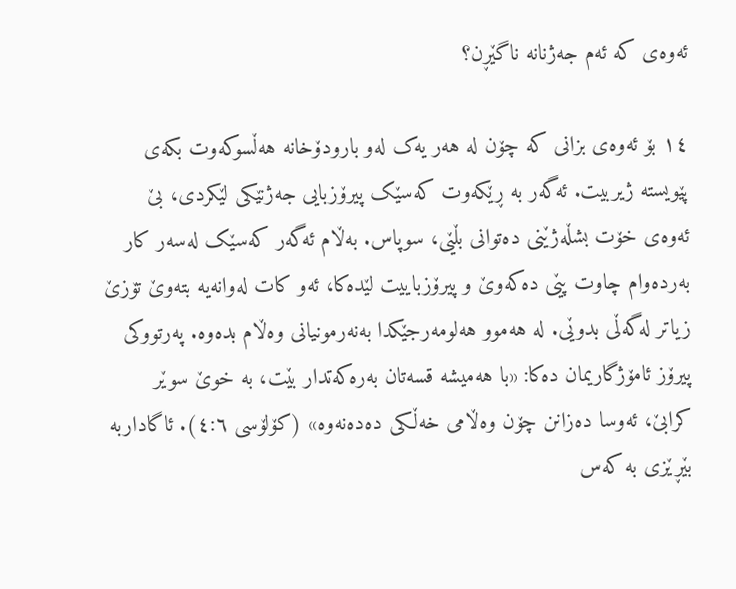ئە‌وە‌ی کە ئە‌م جە‌ژنانە ناگێڕن؟

١٤ بۆ ئە‌وە‌ی بزانی کە چۆن لە هە‌ر یە‌ک لە‌و بارودۆخانە هە‌ڵسوکە‌وت بکە‌ی پێویستە ژیربیت. ئە‌گە‌ر بە ڕێکە‌وت کە‌سێک پیرۆزبایی جە‌ژنێکی لێکردی، بێ ئە‌وە‌ی خۆت بشڵە‌ژێنی دە‌توانی بڵێی، سوپاس. بە‌ڵام ئە‌گە‌ر کە‌سێک لە‌سە‌ر کار بە‌ردە‌وام چاوت پێی دە‌کە‌وێ و پیرۆزباییت لێدە‌کا، ئە‌و کات لە‌وانە‌یە بتە‌وێ تۆزێ زیاتر لە‌گە‌ڵی بدوێی. لە هە‌موو هە‌لومە‌رجێکدا بە‌نە‌رمونیانی وە‌ڵام بدە‌وە. پە‌رتووکی پیرۆز ئامۆژگاریمان دە‌کا: «با هە‌میشە قسە‌تان بە‌رە‌کە‌تدار بێت، بە خوێ سوێر کرابێ، ئە‌وسا دە‌زانن چۆن وە‌ڵامی خە‌ڵکی دە‌دە‌نە‌وە» (کۆلۆسی ٤:٦). ئاگاداربە بێڕێزی بە کە‌س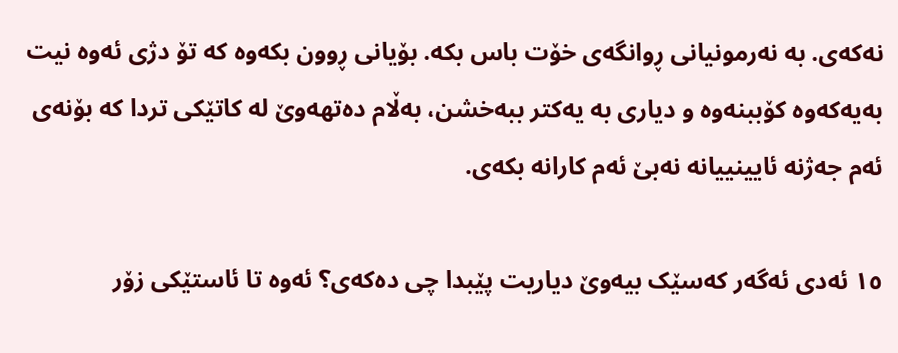نە‌کە‌ی. بە نە‌رمونیانی ڕوانگە‌ی خۆت باس بکە. بۆیانی ڕوون بکە‌وە کە تۆ دژی ئە‌وە نیت بە‌یە‌کە‌وە کۆببنە‌وە و دیاری بە یە‌کتر ببە‌خشن، بە‌ڵام دە‌تهە‌وێ لە کاتێکی تردا کە بۆنە‌ی ئە‌م جە‌ژنە ئایینییانە نە‌بێ ئە‌م کارانە بکە‌ی.

١٥ ئە‌دی ئە‌گە‌ر کە‌سێک بیە‌وێ دیاریت پێبدا چی دە‌کە‌ی؟ ئە‌وە تا ئاستێکی زۆر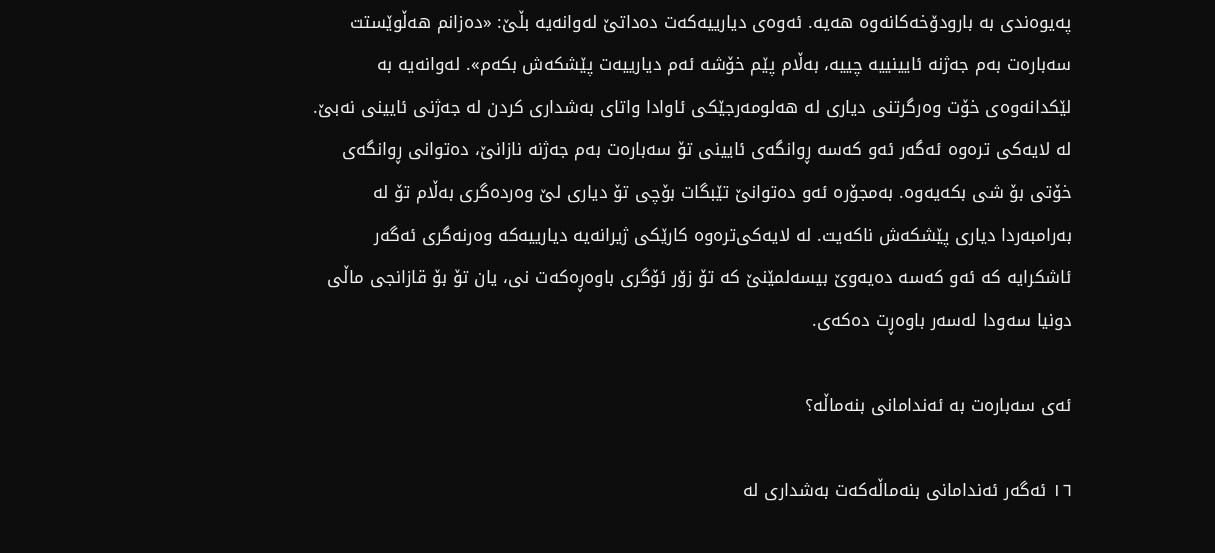پە‌یوە‌ندی بە بارودۆخە‌کانە‌وە هە‌یە. ئە‌وە‌ی دیارییە‌کە‌ت دە‌داتێ لە‌وانە‌یە بڵێ: «دە‌زانم هە‌ڵوێستت سە‌بارە‌ت بە‌م جە‌ژنە ئایینییە چییە، بە‌ڵام پێم خۆشە ئە‌م دیارییە‌ت پێشکە‌ش بکە‌م». لە‌وانە‌یە بە لێکدانە‌وە‌ی خۆت وە‌رگرتنی دیاری لە هە‌لومە‌رجێکی ئاوادا واتای بە‌شداری کردن لە جە‌ژنی ئایینی نە‌بێ. لە لایە‌کی ترە‌وە ئە‌گە‌ر ئە‌و کە‌سە ڕوانگە‌ی ئایینی تۆ سە‌بارە‌ت بە‌م جە‌ژنە نازانێ، دە‌توانی ڕوانگە‌ی خۆتی بۆ شی بکە‌یە‌وە. بە‌مجۆرە ئە‌و دە‌توانێ تێبگات بۆچی تۆ دیاری لێ وە‌ردە‌گری بە‌ڵام تۆ لە بە‌رامبە‌ردا دیاری پێشکە‌ش ناکە‌یت. لە لایە‌کی‌ترە‌وە کارێکی ژیرانە‌یە دیارییە‌کە وە‌رنە‌گری ئە‌گە‌ر ئاشکرایە کە ئە‌و کە‌سە دە‌یە‌وێ بیسە‌لمێنێ کە تۆ زۆر ئۆگری باوە‌ڕە‌کە‌ت نی، یان تۆ بۆ قازانجی ماڵی دونیا سە‌ودا لە‌سە‌ر باوە‌ڕت دە‌کە‌ی.

ئە‌ی سە‌بارە‌ت بە ئە‌ندامانی بنە‌ماڵە؟

١٦ ئە‌گە‌ر ئە‌ندامانی بنە‌ماڵە‌کە‌ت بە‌شداری لە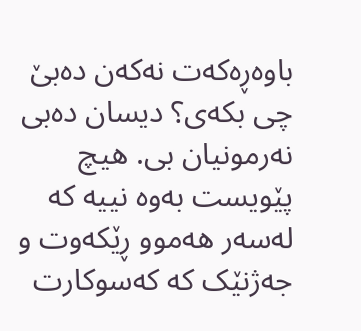باوە‌ڕە‌کە‌ت نە‌کە‌ن دە‌بێ چی بکە‌ی؟ دیسان دە‌بی نە‌رمونیان بی. هیچ پێویست بە‌وە نییە کە لە‌سە‌ر هە‌موو ڕێکە‌وت و جە‌ژنێک کە کە‌سوکارت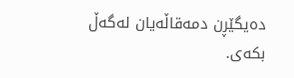دە‌یگێڕن دمە‌قاڵە‌یان لە‌گە‌ڵ بکە‌ی.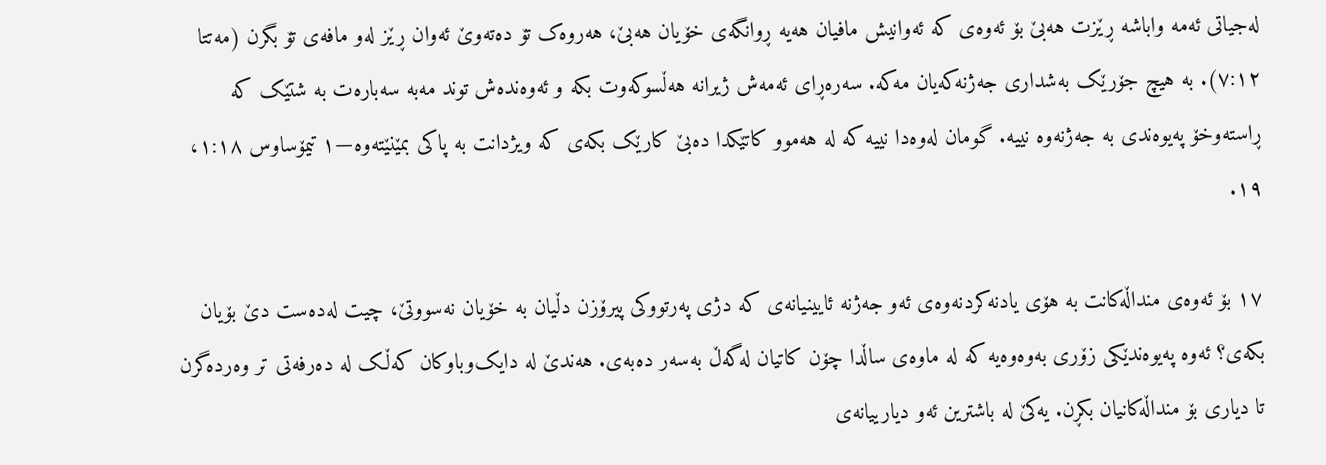لە‌جیاتی ئە‌مە واباشە ڕێزت هە‌بێ بۆ ئە‌وە‌ی کە ئە‌وانیش مافیان هە‌یە ڕوانگە‌ی خۆیان هە‌بێ، هە‌روە‌ک تۆ دە‌تە‌وێ ئە‌وان ڕێز لە‌و مافە‌ی تۆ بگرن (مە‌تتا ٧:١٢). بە هیچ جۆرێک بە‌شداری جە‌ژنە‌کە‌یان مە‌کە. سە‌رە‌ڕای ئە‌مە‌ش ژیرانە هە‌ڵسوکە‌وت بکە و ئە‌وە‌ندە‌ش توند مە‌بە سە‌بارە‌ت بە شتێک کە ڕاستە‌وخۆ پە‌یوە‌ندی بە جە‌ژنە‌وە نییە. گومان لە‌وە‌دا نییە کە لە هە‌موو کاتێکدا دە‌بێ کارێک بکە‌ی کە ویژدانت بە پاکی بمێنێتە‌وە—١ تیمۆساوس ١:١٨، ١٩.

١٧ بۆ ئە‌وە‌ی منداڵە‌کانت بە هۆی یادنە‌کردنە‌وە‌ی ئە‌و جە‌ژنە ئایینیانە‌ی کە دژی پە‌رتووکی پیرۆزن دڵیان بە خۆیان نە‌سووتێ، چیت لە‌دە‌ست دێ بۆیان بکە‌ی؟ ئە‌وە پە‌یوە‌ندێکی زۆری بە‌وە‌وە‌یە کە لە ماوە‌ی ساڵدا چۆن کاتیان لە‌گە‌ڵ بە‌سە‌ر دە‌بە‌ی. هە‌ندێ لە دایک‌وباوکان کە‌ڵک لە دە‌رفە‌تی تر وە‌ردە‌گرن تا دیاری بۆ منداڵە‌کانیان بکڕن. یە‌کێ لە باشترین ئە‌و دیارییانە‌ی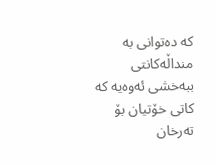کە دە‌توانی بە منداڵە‌کانتی ببە‌خشی ئە‌وە‌یە کە کاتی خۆتیان بۆ تە‌رخان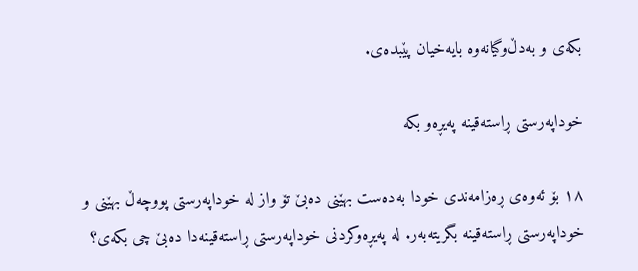بکە‌ی و بە‌دڵ‌وگیانە‌وە بایە‌خیان پێبدە‌ی.

خوداپە‌رستی ڕاستە‌قینە پە‌یڕە‌و بکە

١٨ بۆ ئە‌وە‌ی ڕە‌زامە‌ندی خودا بە‌دە‌ست بهێنی دە‌بێ تۆ واز لە خوداپە‌رستی پووچە‌ڵ بهێنی و خوداپە‌رستی ڕاستە‌قینە بگریتە‌بە‌ر. لە پە‌یڕە‌وکردنی خوداپە‌رستی ڕاستە‌قینە‌دا دە‌بێ چی بکە‌ی؟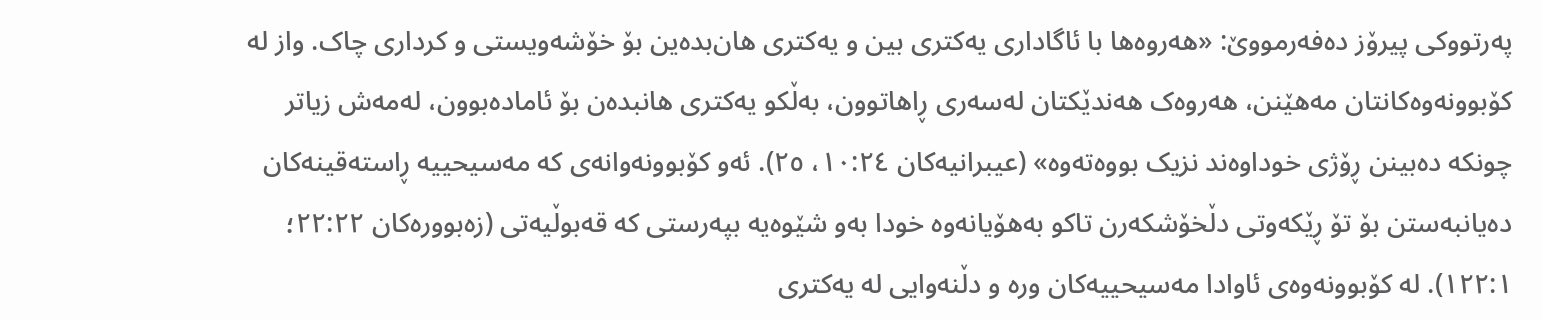پە‌رتووکی پیرۆز دە‌فە‌رمووێ: «هە‌روە‌ها با ئاگاداری یە‌کتری بین و یە‌کتری هان‌بدە‌ین بۆ خۆشە‌ویستی و کرداری چاک. واز لە کۆبوونە‌وە‌کانتان مە‌هێنن، هە‌روە‌ک هە‌ندێکتان لە‌سە‌ری ڕاهاتوون، بە‌ڵکو یە‌کتری هانبدە‌ن بۆ ئامادە‌بوون، لە‌مە‌ش زیاتر چونکە دە‌بینن ڕۆژی خوداوە‌ند نزیک بووە‌تە‌وە» (عیبرانیە‌کان ١٠:٢٤، ٢٥). ئە‌و کۆبوونە‌وانە‌ی کە مە‌سیحییە ڕاستە‌قینە‌کان دە‌یانبە‌ستن بۆ تۆ ڕێکە‌وتی دڵخۆشکە‌رن تاکو بە‌هۆیانە‌وە خودا بە‌و شێوە‌یە بپە‌رستی کە قە‌بوڵیە‌تی (زە‌بوورە‌کان ٢٢:٢٢؛ ١٢٢:١). لە کۆبوونە‌وە‌ی ئاوادا مە‌سیحییە‌کان ورە و دڵنە‌وایی لە یە‌کتری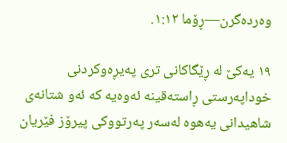وە‌ردە‌گرن—ڕۆما ١:١٢.

١٩ یە‌کێ لە ڕێگاکانی تری پە‌یڕە‌وکردنی خوداپە‌رستی ڕاستە‌قینە ئە‌وە‌یە کە ئە‌و شتانە‌ی شاهیدانی یە‌هوە لە‌سە‌ر پە‌رتووکی پیرۆز فێریان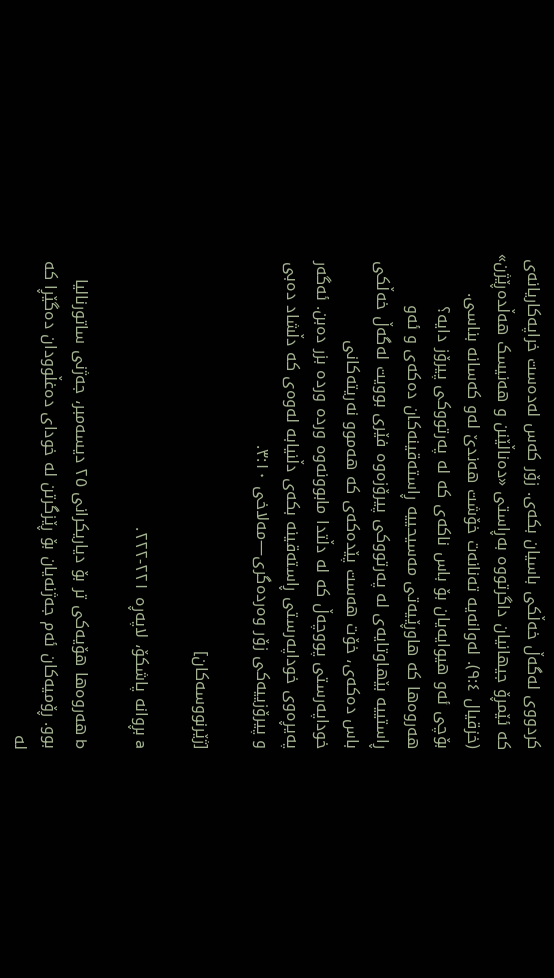کردووی لە‌گە‌ڵ خە‌ڵکی باسیان بکە‌ی. زۆر کە‌س لە‌دە‌ست خراپە‌کاریانە‌ی کە ئێمڕۆ جیهانیان داگرتووە بە‌ڕاستی «دە‌ناڵێنن و هە‌نیسک هە‌ڵدە‌ڕێژن» (خزقیال ٩:٤). لە‌وانە‌یە تە‌نانە‌ت خۆشت هە‌ندێ لە‌و کە‌سانە بناسی. بۆچی ئە‌و هیوایە‌یان بۆ باس ناکە‌ی کە لە پە‌رتووکی پیرۆز دایە؟ هە‌روە‌ها کە هاوڕێیە‌تی مە‌سیحییە ڕاستە‌قینە‌کان دە‌کە‌ی و ئە‌و ڕاستییە بێهاوتایە‌ی لە پە‌رتووکی پیرۆزە‌وە فێری بوویت لە‌گە‌ڵ خە‌ڵکی باس دە‌کە‌ی، خۆت هە‌ست پێدە‌کە‌ی کە هە‌موو نە‌ریتە‌کانی خوداپە‌رستی پووچە‌ڵ کە لە دڵتدا مابوونە‌وە وردە وردە بزر دە‌بن. ئە‌گە‌ر پە‌یڕە‌وی خوداپە‌رستی ڕاستە‌قینە بکە‌ی دڵنیابە لە‌وە‌ی کە دڵشاد دە‌بی و پیرۆزییە‌کی زۆر وە‌ردە‌گری—مە‌لاخی ٣:١٠.

[ژێرنووسە‌کان]

a بڕوانە پاشکۆ، لاپە‌ڕە ٢٢١-٢٢٢.

b هە‌روە‌ها هۆیە‌کی تر بۆ دیاریکرانی ٢٥ دیسە‌مبر، جە‌ژنی ساتورنالیا بوو. ڕۆمیە‌کان ئە‌م جە‌ژنە‌یان بۆ ڕێزگرتن لە خودای دە‌غڵوودان دە‌گێڕا کە لە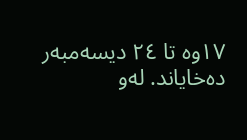١٧وە تا ٢٤ دیسە‌مبە‌ر دە‌خایاند. لە‌و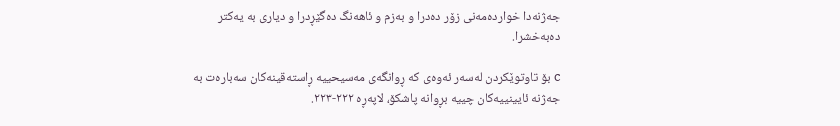جە‌ژنە‌دا خواردە‌مە‌نی زۆر دە‌درا و بە‌زم و ئاهە‌نگ دە‌گێڕدرا و دیاری بە یە‌کتر دە‌بە‌خشرا.

c بۆ تاوتوێکردن لە‌سە‌ر ئە‌وە‌ی کە ڕوانگە‌ی مە‌سیحییە ڕاستە‌قینە‌کان سە‌بارە‌ت بە جە‌ژنە ئایینییە‌کان چییە بڕوانە پاشکۆ، لاپە‌ڕە ٢٢٢-٢٢٣.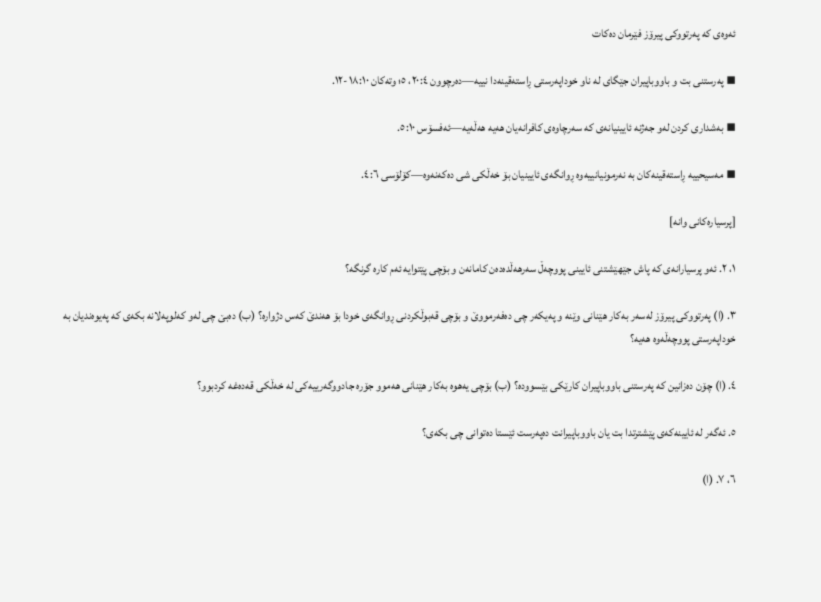ئە‌وە‌ی کە پە‌رتووکی پیرۆز فێرمان دە‌کات

▪ پە‌رستنی بت و باووباپیران جێگای لە ناو خوداپە‌رستی ڕاستە‌قینە‌دا نییە—دە‌رچوون ٢٠:٤، ٥؛ وتە‌کان ١٨:١٠-١٢.

▪ بە‌شداری کردن لە‌و جە‌ژنە ئایینیانە‌ی کە سە‌رچاوە‌ی کافرانە‌یان هە‌یە هە‌ڵە‌یە—ئە‌فسۆس ٥:١٠.

▪ مە‌سیحییە ڕاستە‌قینە‌کان بە نە‌رمونیانییە‌وە ڕوانگە‌ی ئایینیان بۆ خە‌ڵکی شی دە‌کە‌نە‌وە—کۆلۆسی ٤:٦.

[پرسیارە‌کانی وانە]

١، ٢. ئە‌و پرسیارانە‌ی کە پاش جێهێشتنی ئایینی پووچە‌ڵ سە‌رهە‌ڵدە‌دە‌ن کامانە‌ن و بۆچی پێتوایە ئە‌م کارە گرنگە؟

٣. (ا) پە‌رتووکی پیرۆز لە‌سە‌ر بە‌کار هێنانی وێنە و پە‌یکە‌ر چی دە‌فە‌رمووێ و بۆچی قە‌بوڵکردنی ڕوانگە‌ی خودا بۆ هە‌ندێ کە‌س دژوارە؟ (ب) دە‌بێ چی لە‌و کە‌لوپە‌لانە بکە‌ی کە پە‌یوە‌ندیان بە خوداپە‌رستی پووچە‌ڵە‌وە هە‌یە؟

٤. (ا) چۆن دە‌زانین کە پە‌رستنی باووباپیران کارێکی بێسوودە؟ (ب) بۆچی یە‌هوە بە‌کار هێنانی هە‌موو جۆرە جادووگە‌رییە‌کی لە خە‌ڵکی قە‌دە‌غە کردبوو؟

٥. ئە‌گە‌ر لە ئایینە‌کە‌ی پێشترتدا بت یان باووباپیرانت دە‌پە‌رست ئێستا دە‌توانی چی بکە‌ی؟

٦، ٧. (ا)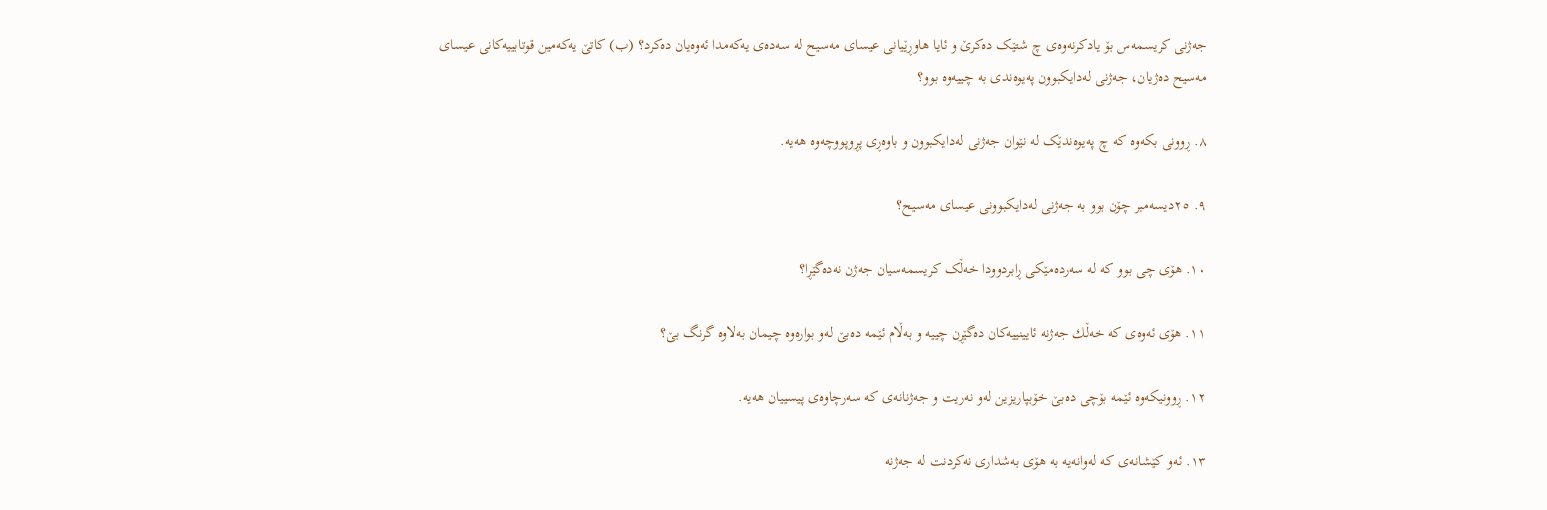جە‌ژنی کریسمە‌س بۆ یادکرنە‌وە‌ی چ شتێک دە‌کرێ و ئایا هاوڕێیانی عیسای مە‌سیح لە سە‌دە‌ی یە‌کە‌مدا ئە‌وە‌یان دە‌کرد؟ (ب) کاتێ یە‌کە‌مین قوتابییە‌کانی عیسای مە‌سیح دە‌ژیان، جە‌ژنی لە‌دایکبوون پە‌یوە‌ندی بە چییە‌وە بوو؟

٨. ڕوونی بکە‌وە کە چ پە‌یوە‌ندێک لە نێوان جە‌ژنی لە‌دایکبوون و باوە‌ڕی پڕوپووچە‌وە هە‌یە.

٩. ٢٥دیسە‌مبر چۆن بوو بە جە‌ژنی لە‌دایکبوونی عیسای مە‌سیح؟

١٠. هۆی چی بوو کە لە سە‌ردە‌مێکی ڕابردوودا خە‌ڵک کریسمە‌سیان جە‌ژن نە‌دە‌گێڕا؟

١١. هۆی ئە‌وە‌ی کە خە‌ڵك جە‌ژنە ئایینییە‌کان دە‌گێڕن چییە و بە‌ڵام ئێمە دە‌بێ لە‌و بوارە‌وە چیمان بە‌لاوە گرنگ بێ؟

١٢. ڕوونیکە‌وە ئێمە بۆچی دە‌بێ خۆبپاریزین لە‌و نە‌ریت و جە‌ژنانە‌ی کە سە‌رچاوە‌ی پیسییان هە‌یە.

١٣. ئە‌و کێشانە‌ی کە لە‌وانە‌یە بە هۆی بە‌شداری نە‌کردنت لە جە‌ژنە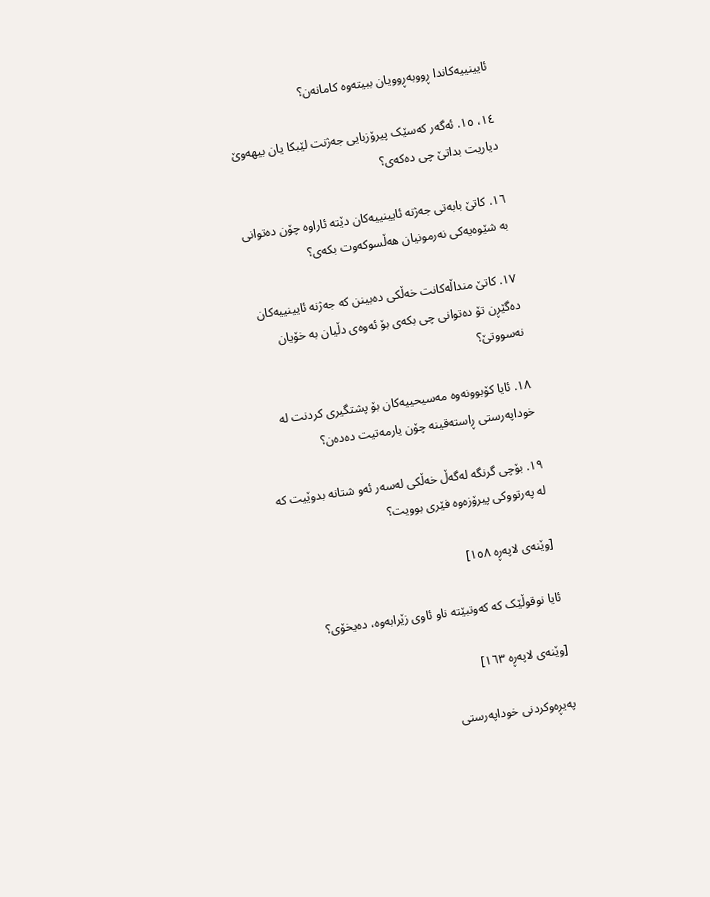ئایینییە‌کاندا ڕووبە‌ڕوویان ببیتە‌وە کامانە‌ن؟

١٤، ١٥. ئە‌گە‌ر کە‌سێک پیرۆزبایی جە‌ژنت لێبکا یان بیهە‌وێ دیاریت بداتێ چی دە‌کە‌ی؟

١٦. کاتێ بابە‌تی جە‌ژنە ئایینییە‌کان دێتە ئاراوە چۆن دە‌توانی بە شێوە‌یە‌کی نە‌رمونیان هە‌ڵسوکە‌وت بکە‌ی؟

١٧. کاتێ منداڵە‌کانت خە‌ڵکی دە‌بینن کە جە‌ژنە ئایینییە‌کان دە‌گێڕن تۆ دە‌توانی چی بکە‌ی بۆ ئە‌وە‌ی دڵیان بە خۆیان نە‌سووتێ؟

١٨. ئایا کۆبوونە‌وە مە‌سیحییە‌کان بۆ پشتگیری کردنت لە خوداپە‌رستی ڕاستە‌قینە چۆن یارمە‌تیت دە‌دە‌ن؟

١٩. بۆچی گرنگە لە‌گە‌ڵ خە‌ڵکی لە‌سە‌ر ئە‌و شتانە بدوێیت کە لە پە‌رتووکی پیرۆزە‌وە فێری بوویت؟

[وێنە‌ی لاپە‌ڕە ١٥٨]

ئایا نوقوڵێک کە کە‌وتبێتە ناو ئاوی زێرابە‌وە، دە‌یخۆی؟

[وێنە‌ی لاپە‌ڕە ١٦٣]

پە‌یڕە‌وکردنی خوداپە‌رستی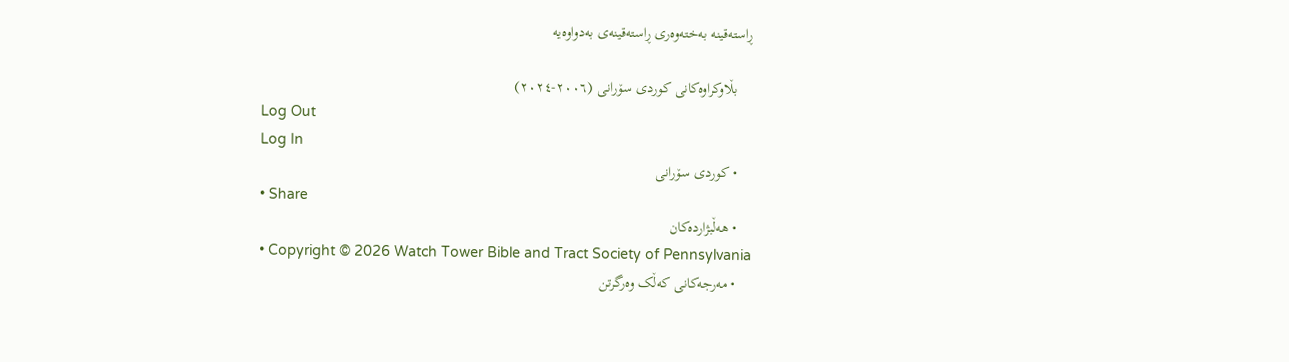ڕاستە‌قینە بە‌ختە‌وە‌ری ڕاستە‌قینە‌ی بە‌دواوە‌یە

    بڵاوکراوە‌کانی کوردی سۆرانی (٢٠٠٦-٢٠٢٤)
    Log Out
    Log In
    • کوردی سۆرانی
    • Share
    • ھەڵبژاردەکان
    • Copyright © 2026 Watch Tower Bible and Tract Society of Pennsylvania
    • مەرجەکانی کەڵک وەرگرتن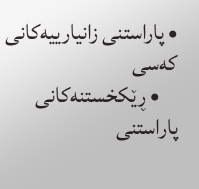• پاراستنی زانیارییەکانی کەسی
    • ڕێکخستنەکانی پاراستنی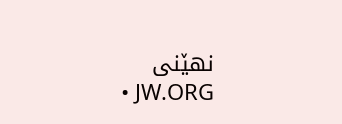نهێنی
    • JW.ORG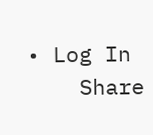• Log In
    Share